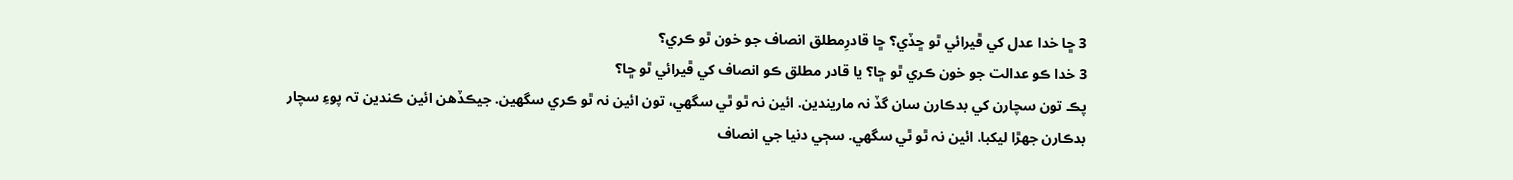3 ڇا خدا عدل کي ڦيرائي ٿو ڇڏي؟ ڇا قادرِمطلق انصاف جو خون ٿو ڪري؟
3 خدا ڪو عدالت جو خون ڪري ٿو ڇا؟ يا قادر مطلق ڪو انصاف کي ڦيرائي ٿو ڇا؟
پڪ تون سچارن کي بدڪارن سان گڏ نہ ماريندين. ائين نہ ٿو ٿي سگھي، تون ائين نہ ٿو ڪري سگھين. جيڪڏهن ائين ڪندين تہ پوءِ سچار بدڪارن جهڙا ليکبا. ائين نہ ٿو ٿي سگھي. سڄي دنيا جي انصاف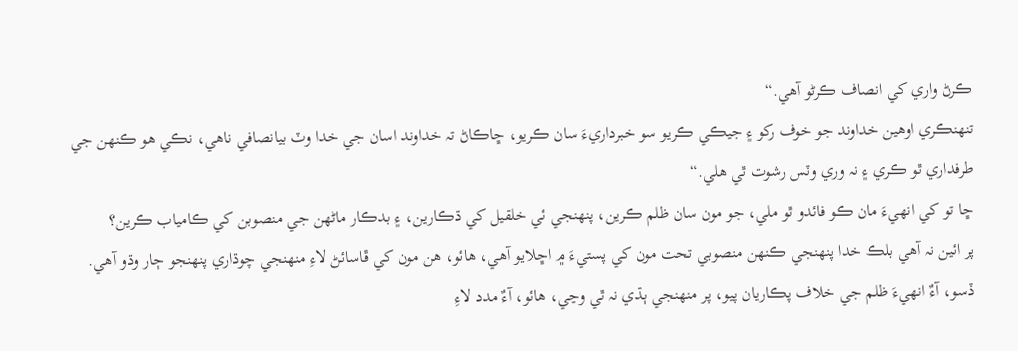ڪرڻ واري کي انصاف ڪرڻو آهي.“
تنهنڪري اوهين خداوند جو خوف رکو ۽ جيڪي ڪريو سو خبرداريءَ سان ڪريو، ڇاڪاڻ تہ خداوند اسان جي خدا وٽ بيانصافي ناهي، نڪي هو ڪنهن جي طرفداري ٿو ڪري ۽ نہ وري وٽس رشوت ٿي هلي.“
ڇا تو کي انهيءَ مان ڪو فائدو ٿو ملي، جو مون سان ظلم ڪرين، پنهنجي ئي خلقيل کي ڌڪارين، ۽ بدڪار ماڻهن جي منصوبن کي ڪامياب ڪرين؟
پر ائين نہ آهي بلڪ خدا پنهنجي ڪنهن منصوبي تحت مون کي پستيءَ ۾ اڇلايو آهي، هائو، هن مون کي ڦاسائڻ لاءِ منهنجي چوڌاري پنهنجو ڄار وڌو آهي.
ڏسو، آءٌ انهيءَ ظلم جي خلاف پڪاريان پيو، پر منهنجي ٻڌي نہ ٿي وڃي، هائو، آءٌ مدد لاءِ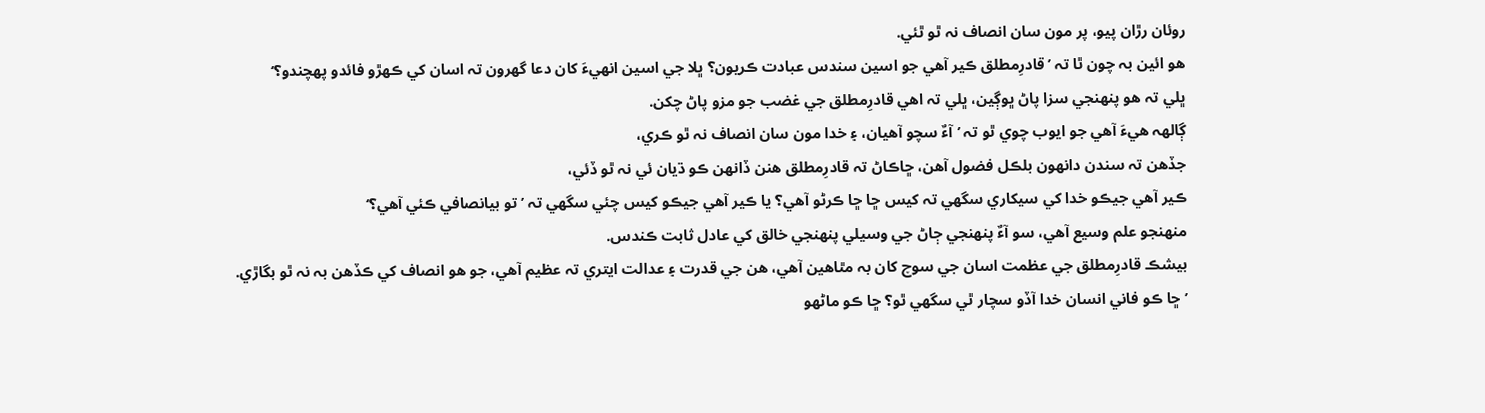روئان رڙان پيو، پر مون سان انصاف نہ ٿو ٿئي.
هو ائين بہ چون ٿا تہ ’قادرِمطلق ڪير آهي جو اسين سندس عبادت ڪريون؟ ڀلا جي اسين انهيءَ کان دعا گھرون تہ اسان کي ڪهڙو فائدو پهچندو؟‘
ڀلي تہ هو پنهنجي سزا پاڻ ڀوڳين، ڀلي تہ اهي قادرِمطلق جي غضب جو مزو پاڻ چکن.
ڳالهہ هيءَ آهي جو ايوب چوي ٿو تہ ’آءٌ سچو آهيان، ۽ خدا مون سان انصاف نہ ٿو ڪري،
جڏهن تہ سندن دانهون بلڪل فضول آهن، ڇاڪاڻ تہ قادرِمطلق هنن ڏانهن ڪو ڌيان ئي نہ ٿو ڏئي،
ڪير آهي جيڪو خدا کي سيکاري سگھي تہ کيس ڇا ڇا ڪرڻو آهي؟ يا ڪير آهي جيڪو کيس چئي سگھي تہ ’تو بيانصافي ڪئي آهي؟‘
منهنجو علم وسيع آهي، سو آءٌ پنهنجي ڄاڻ جي وسيلي پنهنجي خالق کي عادل ثابت ڪندس.
بيشڪ قادرِمطلق جي عظمت اسان جي سوچ کان بہ مٿاهين آهي، هن جي قدرت ۽ عدالت ايتري تہ عظيم آهي، جو هو انصاف کي ڪڏهن بہ نہ ٿو بگاڙي.
’ڇا ڪو فاني انسان خدا آڏو سچار ٿي سگھي ٿو؟ ڇا ڪو ماڻهو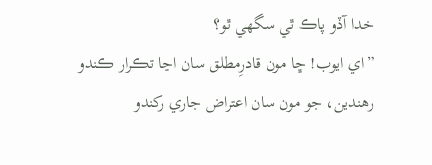خدا آڏو پاڪ ٿي سگھي ٿو؟
”اي ايوب! ڇا مون قادرِمطلق سان اڃا تڪرار ڪندو رهندين، جو مون سان اعتراض جاري رکندو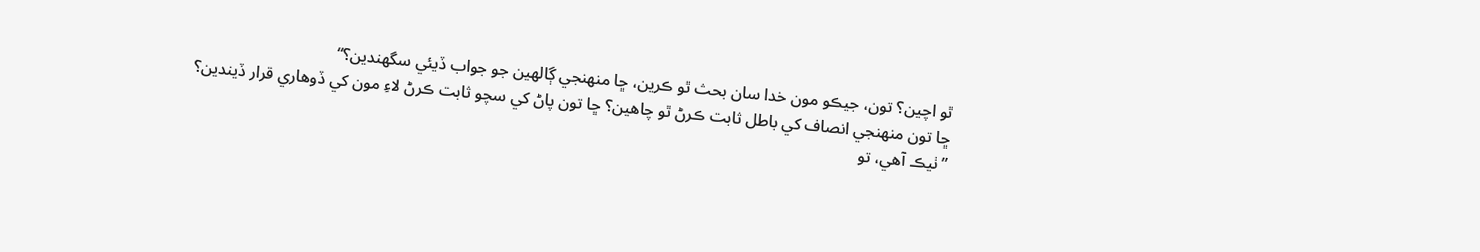ٿو اچين؟ تون، جيڪو مون خدا سان بحث ٿو ڪرين، ڇا منهنجي ڳالهين جو جواب ڏيئي سگھندين؟“
ڇا تون منهنجي انصاف کي باطل ثابت ڪرڻ ٿو چاهين؟ ڇا تون پاڻ کي سچو ثابت ڪرڻ لاءِ مون کي ڏوهاري قرار ڏيندين؟
”ٺيڪ آهي، تو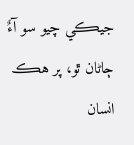جيڪي چيو سو آءٌ ڄاڻان ٿو، پر هڪ انسان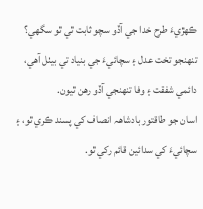ڪهڙيءَ طرح خدا جي آڏو سچو ثابت ٿي ٿو سگھي؟
تنهنجو تخت عدل ۽ سچائيءَ جي بنياد تي بيٺل آهي، دائمي شفقت ۽ وفا تنهنجي آڏو رهن ٿيون.
اسان جو طاقتور بادشاهہ انصاف کي پسند ڪري ٿو، ۽ سچائيءَ کي سدائين قائم رکي ٿو.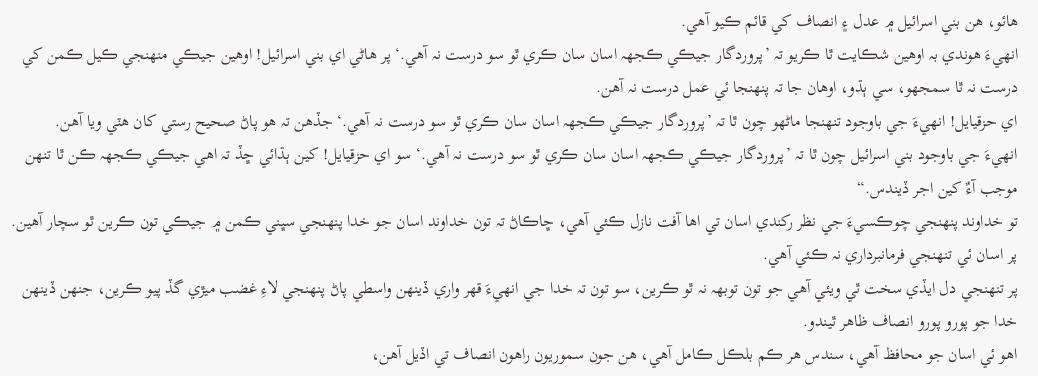هائو، هن بني اسرائيل ۾ عدل ۽ انصاف کي قائم ڪيو آهي.
انهيءَ هوندي بہ اوهين شڪايت ٿا ڪريو تہ ’پروردگار جيڪي ڪجھہ اسان سان ڪري ٿو سو درست نہ آهي.‘ پر هاڻي اي بني اسرائيل! اوهين جيڪي منهنجي ڪيل ڪمن کي درست نہ ٿا سمجھو، سي ٻڌو، اوهان جا تہ پنهنجا ئي عمل درست نہ آهن.
اي حزقيايل! انهيءَ جي باوجود تنهنجا ماڻهو چون ٿا تہ ’پروردگار جيڪي ڪجھہ اسان سان ڪري ٿو سو درست نہ آهي.‘ جڏهن تہ هو پاڻ صحيح رستي کان هٽي ويا آهن.
انهيءَ جي باوجود بني اسرائيل چون ٿا تہ ’پروردگار جيڪي ڪجھہ اسان سان ڪري ٿو سو درست نہ آهي.‘ سو اي حزقيايل! کين ٻڌائي ڇڏ تہ اهي جيڪي ڪجھہ ڪن ٿا تنهن موجب آءٌ کين اجر ڏيندس.“
تو خداوند پنهنجي چوڪسيءَ جي نظر رکندي اسان تي اها آفت نازل ڪئي آهي، ڇاڪاڻ تہ تون خداوند اسان جو خدا پنهنجي سڀني ڪمن ۾ جيڪي تون ڪرين ٿو سچار آهين. پر اسان ئي تنهنجي فرمانبرداري نہ ڪئي آهي.
پر تنهنجي دل ايڏي سخت ٿي ويئي آهي جو تون توبهہ نہ ٿو ڪرين، سو تون تہ خدا جي انهيءَ قهر واري ڏينهن واسطي پاڻ پنهنجي لاءِ غضب ميڙي گڏ پيو ڪرين، جنهن ڏينهن خدا جو پورو پورو انصاف ظاهر ٿيندو.
اهو ئي اسان جو محافظ آهي، سندس هر ڪم بلڪل ڪامل آهي، هن جون سموريون راهون انصاف تي اڏيل آهن،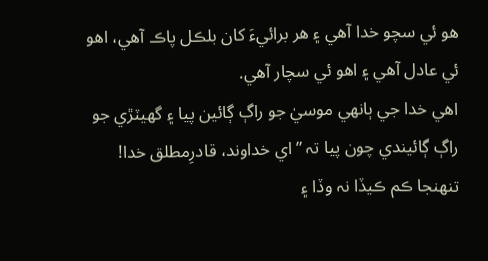هو ئي سچو خدا آهي ۽ هر برائيءَ کان بلڪل پاڪ آهي، اهو ئي عادل آهي ۽ اهو ئي سچار آهي.
اهي خدا جي ٻانهي موسيٰ جو راڳ ڳائين پيا ۽ گھيٽڙي جو راڳ ڳائيندي چون پيا تہ ”اي خداوند، قادرِمطلق خدا! تنهنجا ڪم ڪيڏا نہ وڏا ۽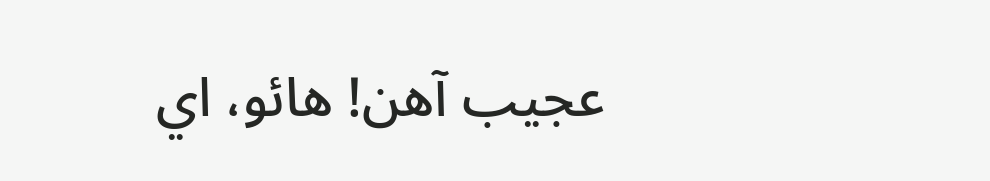عجيب آهن! هائو، اي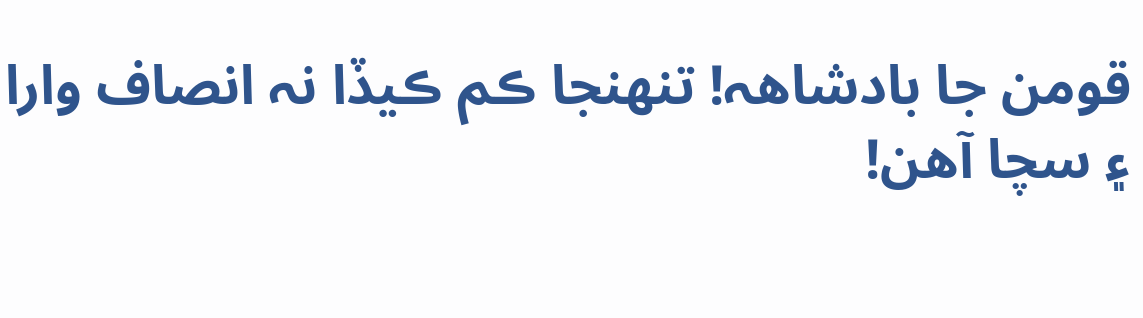قومن جا بادشاهہ! تنهنجا ڪم ڪيڏا نہ انصاف وارا ۽ سچا آهن!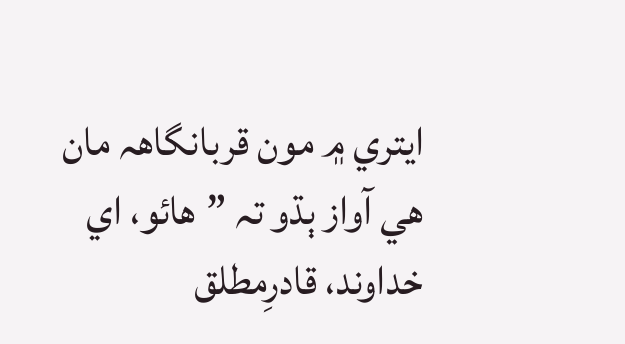ايتري ۾ مون قربانگاهہ مان هي آواز ٻڌو تہ ”هائو، اي خداوند، قادرِمطلق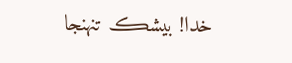خدا! بيشڪ تنهنجا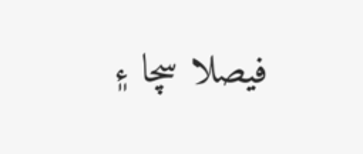فيصلا سچا ۽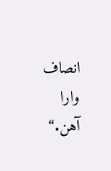انصاف وارا آهن.“